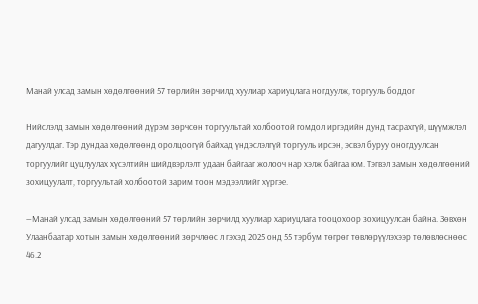Манай улсад замын хөдөлгөөний 57 төрлийн зөрчилд хуулиар хариуцлага ногдуулж, торгууль боддог

Нийслэлд замын хөдөлгөөний дүрэм зөрчсөн торгуультай холбоотой гомдол иргэдийн дунд тасрахгүй, шүүмжлэл дагуулдаг. Тэр дундаа хөдөлгөөнд оролцоогүй байхад үндэслэлгүй торгууль ирсэн, эсвэл буруу оногдуулсан торгуулийг цуцлуулах хүсэлтийн шийдвэрлэлт удаан байгааг жолооч нар хэлж байгаа юм. Тэгвэл замын хөдөлгөөний зохицуулалт, торгуультай холбоотой зарим тоон мэдээллийг хүргэе.

—Манай улсад замын хөдөлгөөний 57 төрлийн зөрчилд хуулиар хариуцлага тооцохоор зохицуулсан байна. Зөвхөн Улаанбаатар хотын замын хөдөлгөөний зөрчлөөс л гэхэд 2025 онд 55 тэрбум төгрөг төвлөрүүлэхээр төлөвлөснөөс 46.2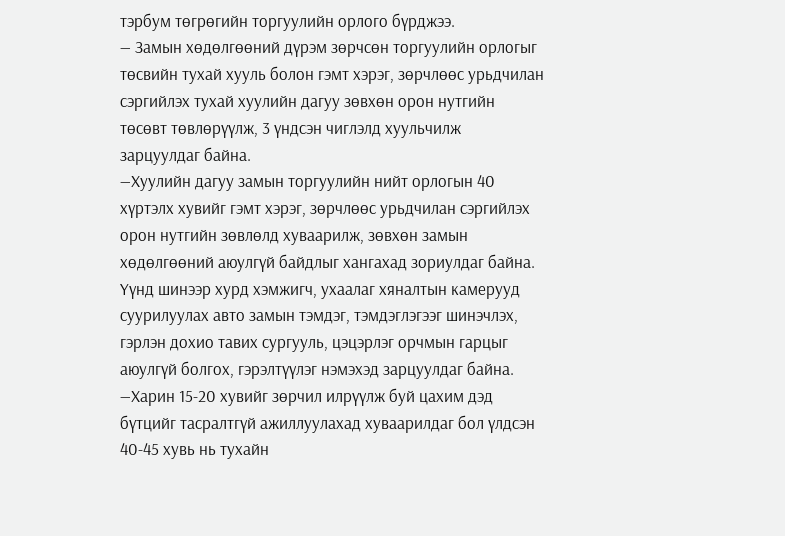тэрбум төгрөгийн торгуулийн орлого бүрджээ.
— Замын хөдөлгөөний дүрэм зөрчсөн торгуулийн орлогыг төсвийн тухай хууль болон гэмт хэрэг, зөрчлөөс урьдчилан сэргийлэх тухай хуулийн дагуу зөвхөн орон нутгийн төсөвт төвлөрүүлж, 3 үндсэн чиглэлд хуульчилж зарцуулдаг байна.
—Хуулийн дагуу замын торгуулийн нийт орлогын 40 хүртэлх хувийг гэмт хэрэг, зөрчлөөс урьдчилан сэргийлэх орон нутгийн зөвлөлд хуваарилж, зөвхөн замын хөдөлгөөний аюулгүй байдлыг хангахад зориулдаг байна. Үүнд шинээр хурд хэмжигч, ухаалаг хяналтын камерууд суурилуулах авто замын тэмдэг, тэмдэглэгээг шинэчлэх, гэрлэн дохио тавих сургууль, цэцэрлэг орчмын гарцыг аюулгүй болгох, гэрэлтүүлэг нэмэхэд зарцуулдаг байна.
—Харин 15-20 хувийг зөрчил илрүүлж буй цахим дэд бүтцийг тасралтгүй ажиллуулахад хуваарилдаг бол үлдсэн 40-45 хувь нь тухайн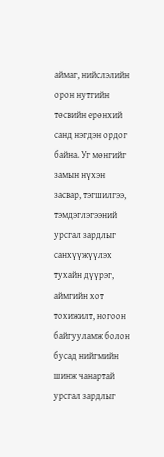аймаг, нийслэлийн орон нутгийн төсвийн ерөнхий санд нэгдэн ордог байна. Уг мөнгийг замын нүхэн засвар, тэгшилгээ, тэмдэглэгээний урсгал зардлыг санхүүжүүлэх  тухайн дүүрэг, аймгийн хот тохижилт, ногоон байгууламж болон бусад нийгмийн шинж чанартай урсгал зардлыг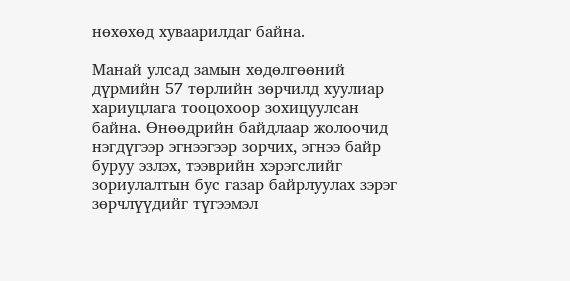нөхөхөд хуваарилдаг байна.

Манай улсад замын хөдөлгөөний дүрмийн 57 төрлийн зөрчилд хуулиар хариуцлага тооцохоор зохицуулсан байна. Өнөөдрийн байдлаар жолоочид нэгдүгээр эгнээгээр зорчих, эгнээ байр буруу эзлэх, тээврийн хэрэгслийг зориулалтын бус газар байрлуулах зэрэг зөрчлүүдийг түгээмэл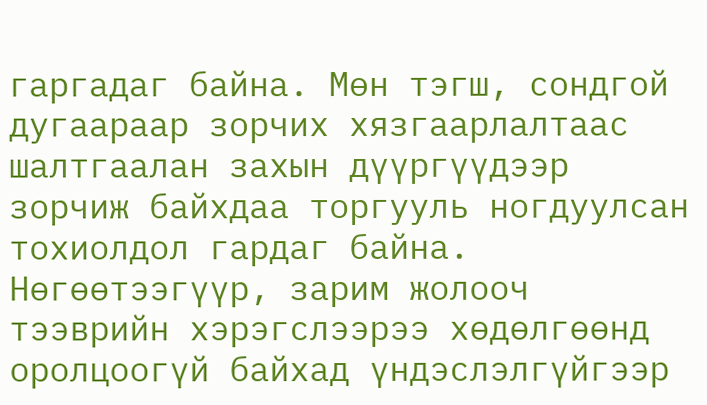гаргадаг байна. Мөн тэгш, сондгой дугаараар зорчих хязгаарлалтаас шалтгаалан захын дүүргүүдээр зорчиж байхдаа торгууль ногдуулсан тохиолдол гардаг байна. Нөгөөтээгүүр, зарим жолооч тээврийн хэрэгслээрээ хөдөлгөөнд оролцоогүй байхад үндэслэлгүйгээр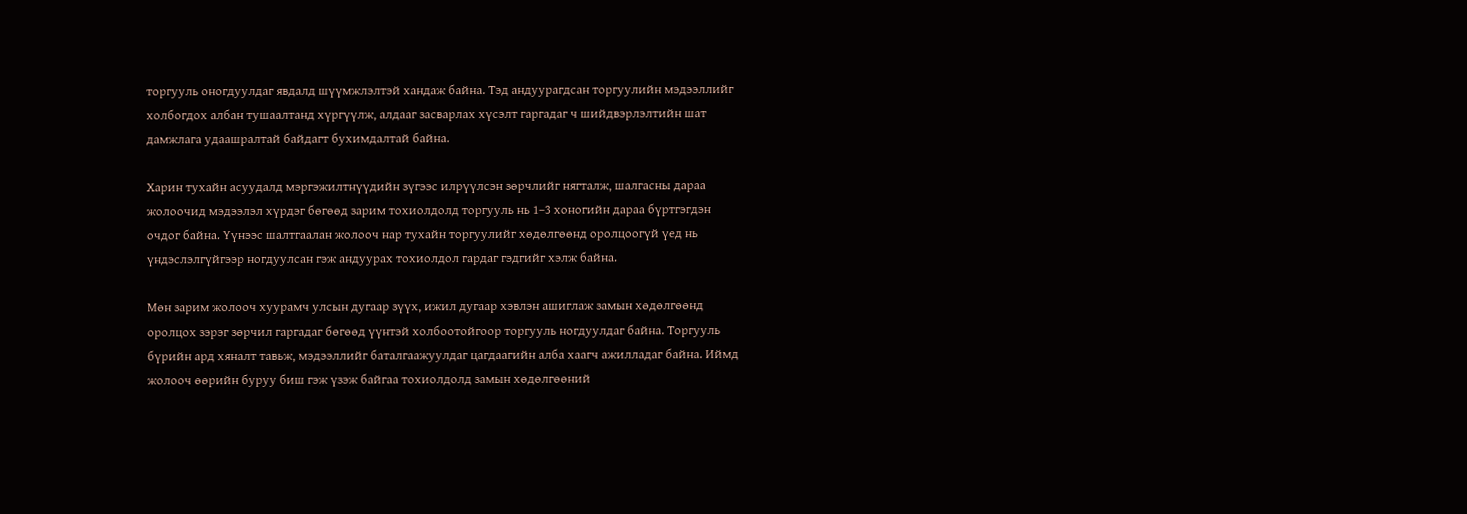торгууль оногдуулдаг явдалд шүүмжлэлтэй хандаж байна. Тэд андуурагдсан торгуулийн мэдээллийг холбогдох албан тушаалтанд хүргүүлж, алдааг засварлах хүсэлт гаргадаг ч шийдвэрлэлтийн шат дамжлага удаашралтай байдагт бухимдалтай байна.

Харин тухайн асуудалд мэргэжилтнүүдийн зүгээс илрүүлсэн зөрчлийг нягталж, шалгасны дараа жолоочид мэдээлэл хүрдэг бөгөөд зарим тохиолдолд торгууль нь 1–3 хоногийн дараа бүртгэгдэн очдог байна. Үүнээс шалтгаалан жолооч нар тухайн торгуулийг хөдөлгөөнд оролцоогүй үед нь үндэслэлгүйгээр ногдуулсан гэж андуурах тохиолдол гардаг гэдгийг хэлж байна.

Мөн зарим жолооч хуурамч улсын дугаар зүүх, ижил дугаар хэвлэн ашиглаж замын хөдөлгөөнд оролцох зэрэг зөрчил гаргадаг бөгөөд үүнтэй холбоотойгоор торгууль ногдуулдаг байна. Торгууль бүрийн ард хяналт тавьж, мэдээллийг баталгаажуулдаг цагдаагийн алба хаагч ажилладаг байна. Иймд жолооч өөрийн буруу биш гэж үзэж байгаа тохиолдолд замын хөдөлгөөний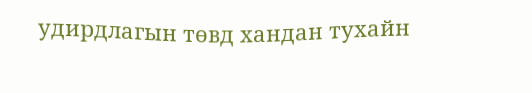удирдлагын төвд хандан тухайн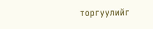торгуулийг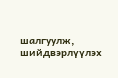шалгуулж, шийдвэрлүүлэх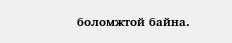боломжтой байна.